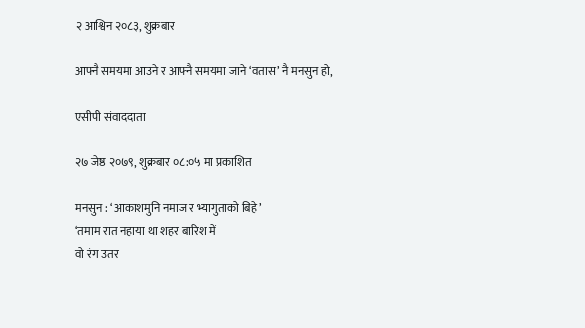२ आश्विन २०८३, शुक्रबार

आफ्नै समयमा आउने र आफ्नै समयमा जाने ‘वतास’ नै मनसुन हो,

एसीपी संवाददाता

२७ जेष्ठ २०७९, शुक्रबार ०८:०५ मा प्रकाशित

मनसुन : ‘आकाशमुनि नमाज र भ्यागुताको बिहे’
‘तमाम रात नहाया था शहर बारिश में
वो रंग उतर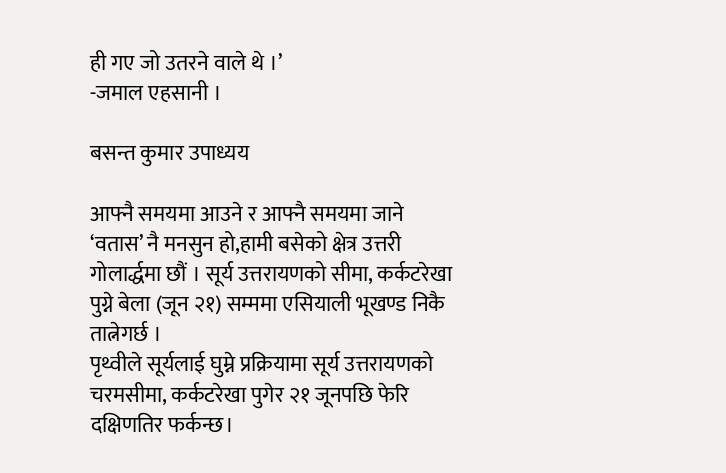ही गए जो उतरने वाले थे ।’
-जमाल एहसानी ।

बसन्त कुमार उपाध्यय

आफ्नै समयमा आउने र आफ्नै समयमा जाने ‘वतास’ नै मनसुन हो,हामी बसेको क्षेत्र उत्तरी गोलार्द्धमा छौं । सूर्य उत्तरायणको सीमा, कर्कटरेखा पुग्ने बेला (जून २१) सम्ममा एसियाली भूखण्ड निकै तात्नेगर्छ ।
पृथ्वीले सूर्यलाई घुम्ने प्रक्रियामा सूर्य उत्तरायणको चरमसीमा, कर्कटरेखा पुगेर २१ जूनपछि फेरि दक्षिणतिर फर्कन्छ।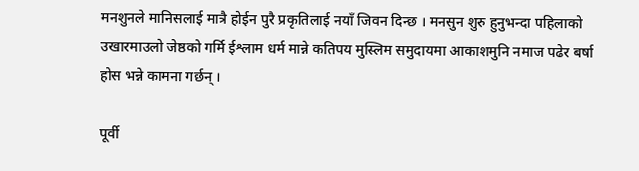मनशुनले मानिसलाई मात्रै होईन पुरै प्रकृतिलाई नयाँ जिवन दिन्छ । मनसुन शुरु हुनुभन्दा पहिलाको उखारमाउलो जेष्ठको गर्मि ईश्लाम धर्म मान्ने कतिपय मुस्लिम समुदायमा आकाशमुनि नमाज पढेर बर्षा होस भन्ने कामना गर्छन् ।

पूर्वी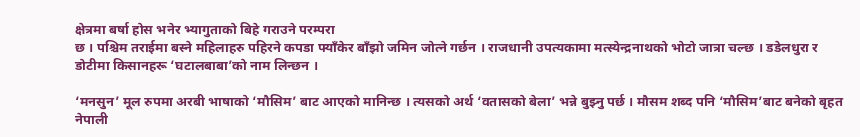क्षेत्रमा बर्षा होस भनेर भ्यागुताको बिहे गराउने परम्परा
छ । पश्चिम तराईमा बस्ने महिलाहरु पहिरने कपडा फ्याँकेर बाँझो जमिन जोत्ने गर्छन । राजधानी उपत्यकामा मत्स्येन्द्रनाथको भोटो जात्रा चल्छ । डडेलधुरा र डोटीमा किसानहरू ‘घटालबाबा’को नाम लिन्छन ।

‘मनसुन’ मूल रुपमा अरबी भाषाको ‘मौसिम’ बाट आएको मानिन्छ । त्यसको अर्थ ‘वतासको बेला’ भन्ने बुझ्नु पर्छ । मौसम शब्द पनि ‘मौसिम’बाट बनेको बृहत नेपाली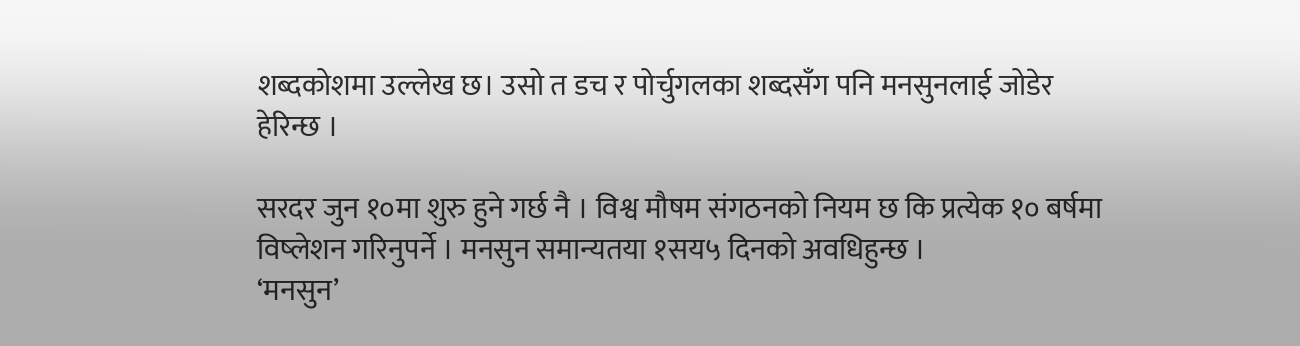शब्दकोशमा उल्लेख छ। उसो त डच र पोर्चुगलका शब्दसँग पनि मनसुनलाई जोडेर हेरिन्छ ।

सरदर जुन १०मा शुरु हुने गर्छ नै । विश्व मौषम संगठनको नियम छ कि प्रत्येक १० बर्षमा विष्लेशन गरिनुपर्ने । मनसुन समान्यतया १सय५ दिनको अवधिहुन्छ ।
‘मनसुन’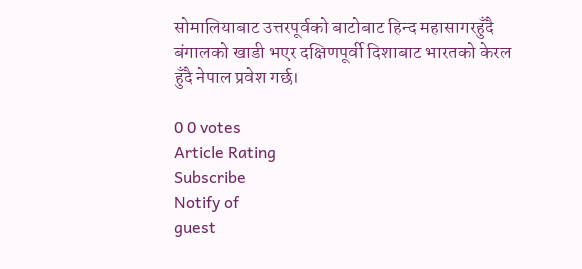सोमालियाबाट उत्तरपूर्वको बाटोबाट हिन्द महासागरहुँदै बंगालको खाडी भएर दक्षिणपूर्वी दिशाबाट भारतको केरल हुँदै नेपाल प्रवेश गर्छ।

0 0 votes
Article Rating
Subscribe
Notify of
guest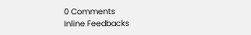0 Comments
Inline Feedbacks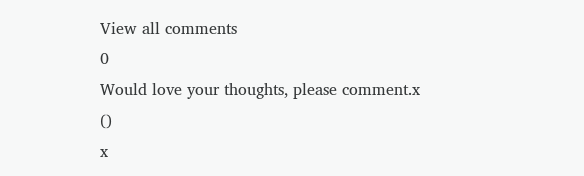View all comments
0
Would love your thoughts, please comment.x
()
x